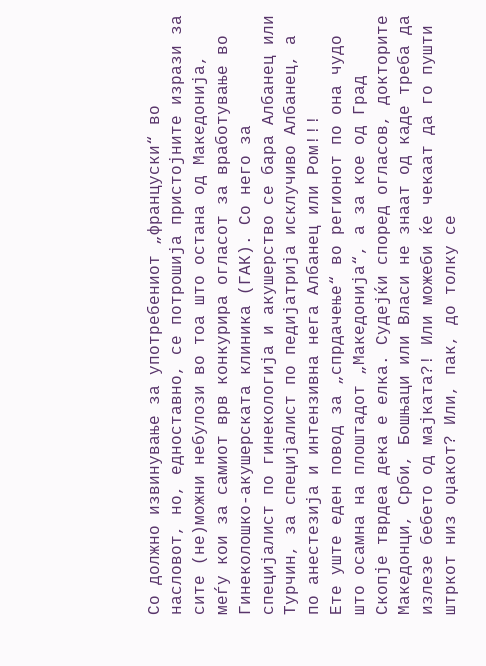Со должно извинување за употребениот „француски“ во насловот, но, едноставно, се потрошија пристојните изрази за сите (не)можни небулози во тоа што остана од Македонија, меѓу кои за самиот врв конкурира огласот за вработување во Гинеколошко-акушерската клиника (ГАК). Со него за специјалист по гинекологија и акушерство се бара Албанец или Турчин, за специјалист по педијатрија исклучиво Албанец, а по анестезија и интензивна нега Албанец или Ром!!!
Ете уште еден повод за „спрдачење“ во регионот по она чудо што осамна на плоштадот „Македонија“, а за кое од Град Скопје тврдеа дека е елка. Судејќи според огласов, докторите Македонци, Срби, Бошњаци или Власи не знаат од каде треба да излезе бебето од мајката?! Или можеби ќе чекаат да го пушти штркот низ оџакот? Или, пак, до толку се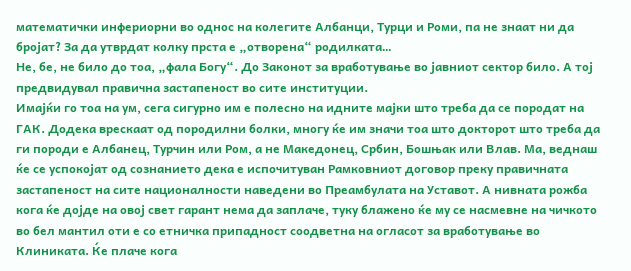математички инфериорни во однос на колегите Албанци, Турци и Роми, па не знаат ни да бројат? За да утврдат колку прста е „отворена“ родилката…
Не, бе, не било до тоа, „фала Богу“. До Законот за вработување во јавниот сектор било. А тој предвидувал правична застапеност во сите институции.
Имајќи го тоа на ум, сега сигурно им е полесно на идните мајки што треба да се породат на ГАК. Додека врескаат од породилни болки, многу ќе им значи тоа што докторот што треба да ги породи е Албанец, Турчин или Ром, а не Македонец, Србин, Бошњак или Влав. Ма, веднаш ќе се успокојат од сознанието дека е испочитуван Рамковниот договор преку правичната застапеност на сите националности наведени во Преамбулата на Уставот. А нивната рожба кога ќе дојде на овој свет гарант нема да заплаче, туку блажено ќе му се насмевне на чичкото во бел мантил оти е со етничка припадност соодветна на огласот за вработување во Клиниката. Ќе плаче кога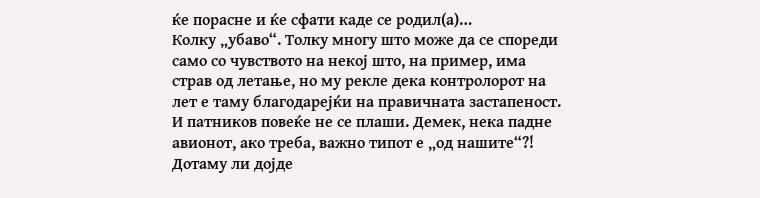ќе порасне и ќе сфати каде се родил(а)…
Колку „убаво“. Толку многу што може да се спореди само со чувството на некој што, на пример, има страв од летање, но му рекле дека контролорот на лет е таму благодарејќи на правичната застапеност. И патников повеќе не се плаши. Демек, нека падне авионот, ако треба, важно типот е „од нашите“?! Дотаму ли дојде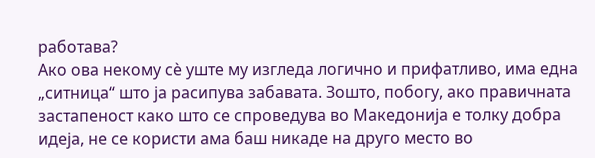работава?
Ако ова некому сè уште му изгледа логично и прифатливо, има една „ситница“ што ја расипува забавата. Зошто, побогу, ако правичната застапеност како што се спроведува во Македонија е толку добра идеја, не се користи ама баш никаде на друго место во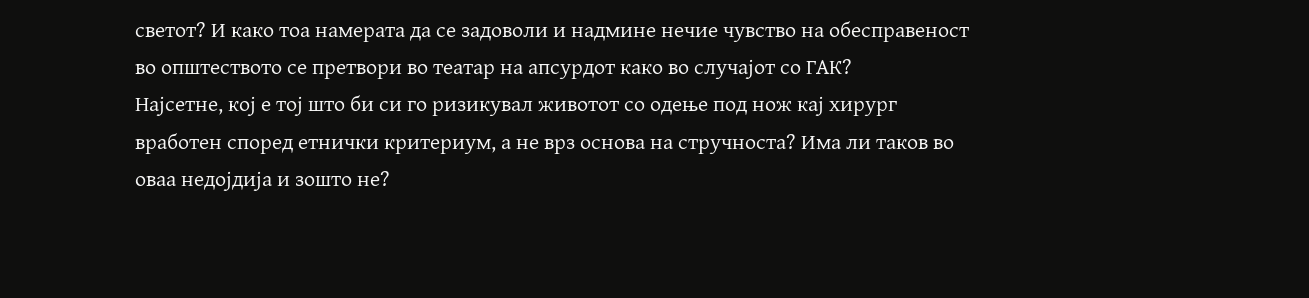светот? И како тоа намерата да се задоволи и надмине нечие чувство на обесправеност во општеството се претвори во театар на апсурдот како во случајот со ГАК?
Најсетне, кој е тој што би си го ризикувал животот со одење под нож кај хирург вработен според етнички критериум, а не врз основа на стручноста? Има ли таков во оваа недојдија и зошто не?